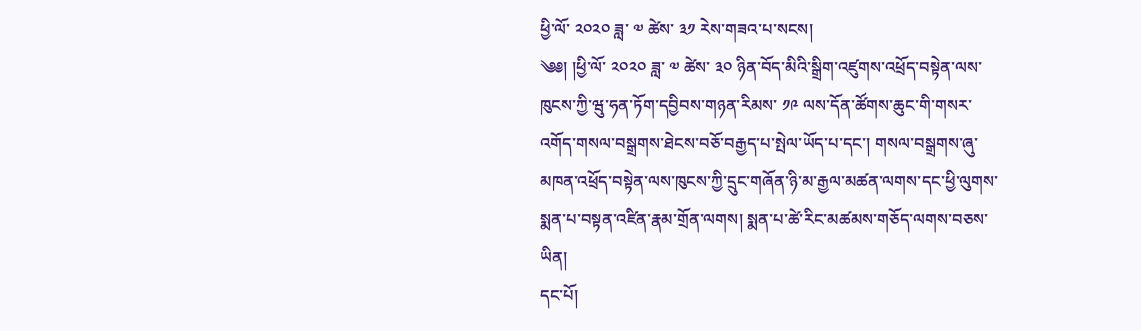ཕྱི་ལོ་ ༢༠༢༠ ཟླ་ ༧ ཚེས་ ༣༡ རེས་གཟའ་པ་སངས།
༄༅། །ཕྱི་ལོ་ ༢༠༢༠ ཟླ་ ༧ ཚེས་ ༣༠ ཉིན་བོད་མིའི་སྒྲིག་འཛུགས་འཕྲོད་བསྟེན་ལས་ཁུངས་ཀྱི་ཝུ་ཧན་ཏོག་དབྱིབས་གཉན་རིམས་ ༡༩ ལས་དོན་ཚོགས་ཆུང་གི་གསར་འགོད་གསལ་བསྒྲགས་ཐེངས་བཅོ་བརྒྱད་པ་སྤེལ་ཡོད་པ་དང་། གསལ་བསྒྲགས་ཞུ་མཁན་འཕྲོད་བསྟེན་ལས་ཁུངས་ཀྱི་དྲུང་གཞོན་ཉི་མ་རྒྱལ་མཚན་ལགས་དང་ཕྱི་ལུགས་སྨན་པ་བསྟན་འཛིན་རྣམ་གྲོན་ལགས། སྨན་པ་ཚེ་རིང་མཚམས་གཅོད་ལགས་བཅས་ཡིན།
དང་པོ།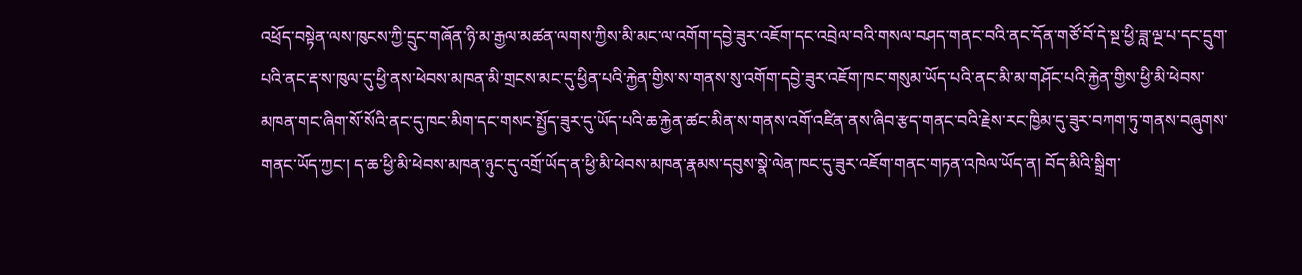འཕྲོད་བསྟེན་ལས་ཁུངས་ཀྱི་དྲུང་གཞོན་ཉི་མ་རྒྱལ་མཚན་ལགས་ཀྱིས་མི་མང་ལ་འགོག་དབྱེ་ཟུར་འཇོག་དང་འབྲེལ་བའི་གསལ་བཤད་གནང་བའི་ནང་དོན་གཙོ་བོ་དེ་སྔ་ཕྱི་ཟླ་ལྔ་པ་དང་དྲུག་པའི་ནང་རྡ་ས་ཁུལ་དུ་ཕྱི་ནས་ཕེབས་མཁན་མི་གྲངས་མང་དུ་ཕྱིན་པའི་རྐྱེན་གྱིས་ས་གནས་སུ་འགོག་དབྱེ་ཟུར་འཇོག་ཁང་གསུམ་ཡོད་པའི་ནང་མི་མ་གཤོང་པའི་རྐྱེན་གྱིས་ཕྱི་མི་ཕེབས་མཁན་གང་ཞིག་སོ་སོའི་ནང་དུ་ཁང་མིག་དང་གསང་སྤྱོད་ཟུར་དུ་ཡོད་པའི་ཆ་རྐྱེན་ཚང་མིན་ས་གནས་འགོ་འཛིན་ནས་ཞིབ་རྩད་གནང་བའི་རྗེས་རང་ཁྱིམ་དུ་ཟུར་བཀག་ཏུ་གནས་བཞུགས་གནང་ཡོད་ཀྱང་། ད་ཆ་ཕྱི་མི་ཕེབས་མཁན་ཉུང་དུ་འགྲོ་ཡོད་ན་ཕྱི་མི་ཕེབས་མཁན་རྣམས་དབུས་སྣེ་ལེན་ཁང་དུ་ཟུར་འཇོག་གནང་གཏན་འཁེལ་ཡོད་ན། བོད་མིའི་སྒྲིག་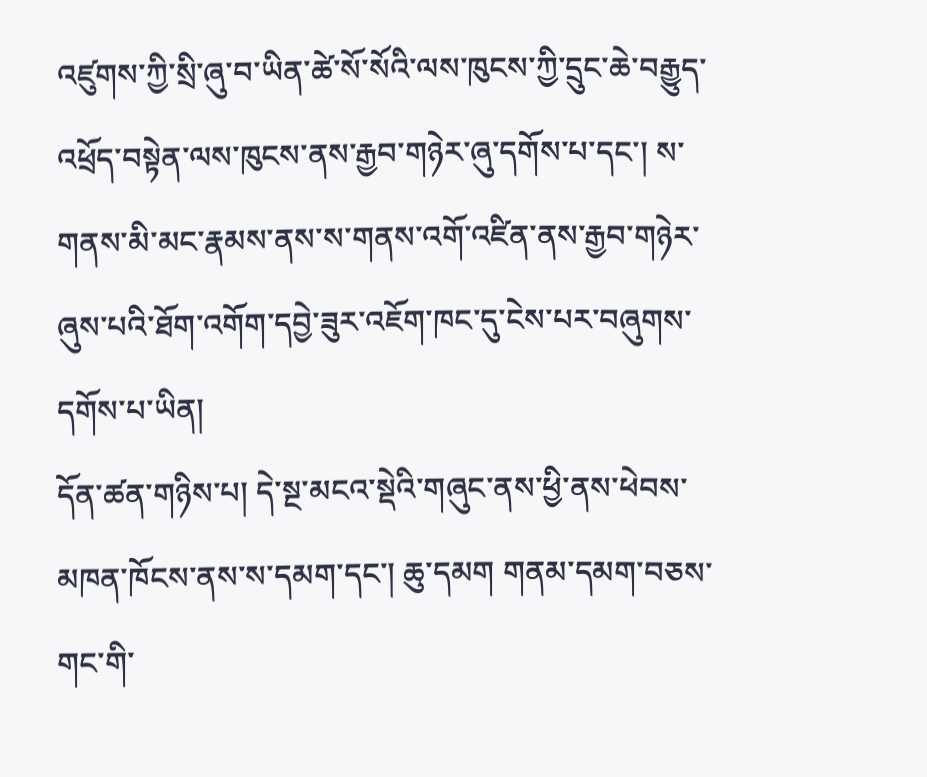འཛུགས་ཀྱི་སྲི་ཞུ་བ་ཡིན་ཚེ་སོ་སོའི་ལས་ཁུངས་ཀྱི་དྲུང་ཆེ་བརྒྱུད་འཕྲོད་བསྟེན་ལས་ཁུངས་ནས་རྒྱབ་གཉེར་ཞུ་དགོས་པ་དང་། ས་གནས་མི་མང་རྣམས་ནས་ས་གནས་འགོ་འཛིན་ནས་རྒྱབ་གཉེར་ཞུས་པའི་ཐོག་འགོག་དབྱེ་ཟུར་འཇོག་ཁང་དུ་ངེས་པར་བཞུགས་དགོས་པ་ཡིན།
དོན་ཚན་གཉིས་པ། དེ་སྔ་མངའ་སྡེའི་གཞུང་ནས་ཕྱི་ནས་ཕེབས་མཁན་ཁོངས་ནས་ས་དམག་དང་། ཆུ་དམག གནམ་དམག་བཅས་གང་གི་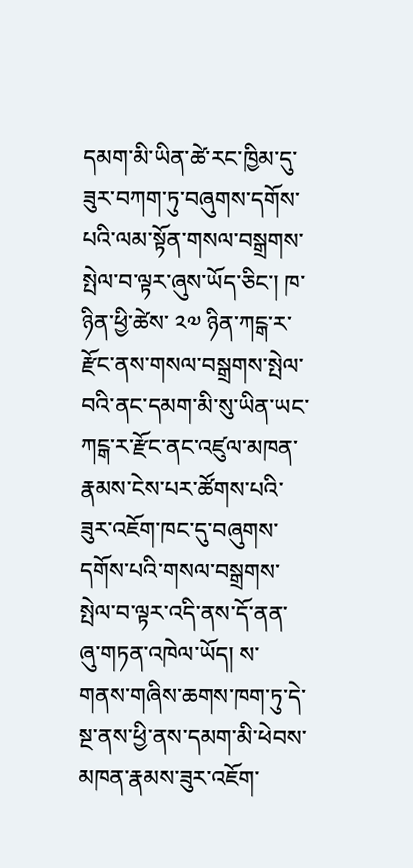དམག་མི་ཡིན་ཚེ་རང་ཁྱིམ་དུ་ཟུར་བཀག་ཏུ་བཞུགས་དགོས་པའི་ལམ་སྟོན་གསལ་བསྒྲགས་སྤེལ་བ་ལྟར་ཞུས་ཡོད་ཅིང་། ཁ་ཉིན་ཕྱི་ཚེས་ ༢༧ ཉིན་ཀངྒ་ར་རྫོང་ནས་གསལ་བསྒྲགས་སྤེལ་བའི་ནང་དམག་མི་སུ་ཡིན་ཡང་ཀངྒ་ར་རྫོང་ནང་འཛུལ་མཁན་རྣམས་ངེས་པར་ཚོགས་པའི་ཟུར་འཇོག་ཁང་དུ་བཞུགས་དགོས་པའི་གསལ་བསྒྲགས་སྤེལ་བ་ལྟར་འདི་ནས་དོ་ནན་ཞུ་གཏན་འཁེལ་ཡོད། ས་གནས་གཞིས་ཆགས་ཁག་ཏུ་དེ་སྔ་ནས་ཕྱི་ནས་དམག་མི་ཕེབས་མཁན་རྣམས་ཟུར་འཇོག་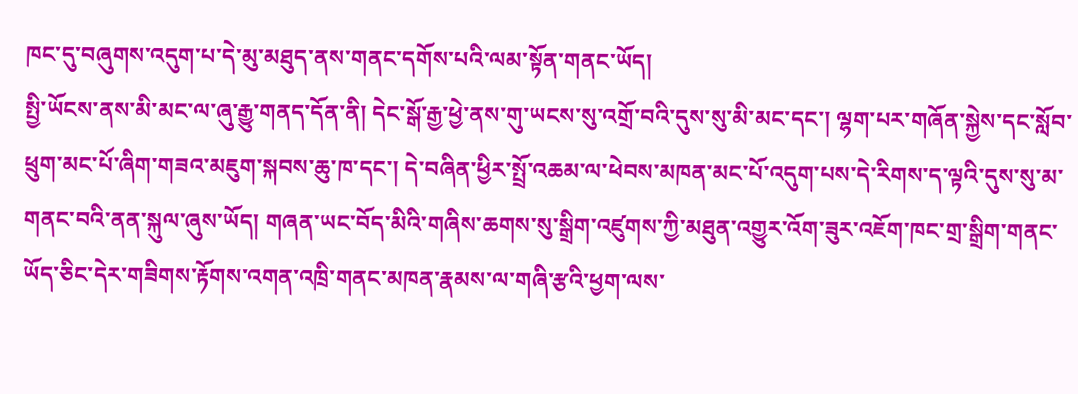ཁང་དུ་བཞུགས་འདུག་པ་དེ་མུ་མཐུད་ནས་གནང་དགོས་པའི་ལམ་སྟོན་གནང་ཡོད།
སྤྱི་ཡོངས་ནས་མི་མང་ལ་ཞུ་རྒྱུ་གནད་དོན་ནི། དེང་སྒོ་རྒྱ་ཕྱེ་ནས་གུ་ཡངས་སུ་འགྲོ་བའི་དུས་སུ་མི་མང་དང་། ལྷག་པར་གཞོན་སྐྱེས་དང་སློབ་ཕྲུག་མང་པོ་ཞིག་གཟའ་མཇུག་སྐབས་ཆུ་ཁ་དང་། དེ་བཞིན་ཕྱིར་སྤྲོ་འཆམ་ལ་ཕེབས་མཁན་མང་པོ་འདུག་པས་དེ་རིགས་ད་ལྟའི་དུས་སུ་མ་གནང་བའི་ནན་སྐུལ་ཞུས་ཡོད། གཞན་ཡང་བོད་མིའི་གཞིས་ཆགས་སུ་སྒྲིག་འཛུགས་ཀྱི་མཐུན་འགྱུར་འོག་ཟུར་འཇོག་ཁང་གྲ་སྒྲིག་གནང་ཡོད་ཅིང་དེར་གཟིགས་རྟོགས་འགན་འཁྲི་གནང་མཁན་རྣམས་ལ་གཞི་རྩའི་ཕྱག་ལས་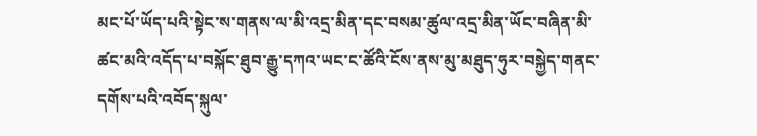མང་པོ་ཡོད་པའི་སྟེང་ས་གནས་ལ་མི་འདྲ་མིན་དང་བསམ་ཚུལ་འདྲ་མིན་ཡོང་བཞིན་མི་ཚང་མའི་འདོད་པ་བསྐོང་ཐུབ་རྒྱུ་དཀའ་ཡང་ང་ཚོའི་ངོས་ནས་མུ་མཐུད་ཧུར་བསྐྱེད་གནང་དགོས་པའི་འབོད་སྐུལ་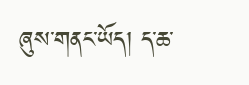ཞུས་གནང་ཡོད། ད་ཆ་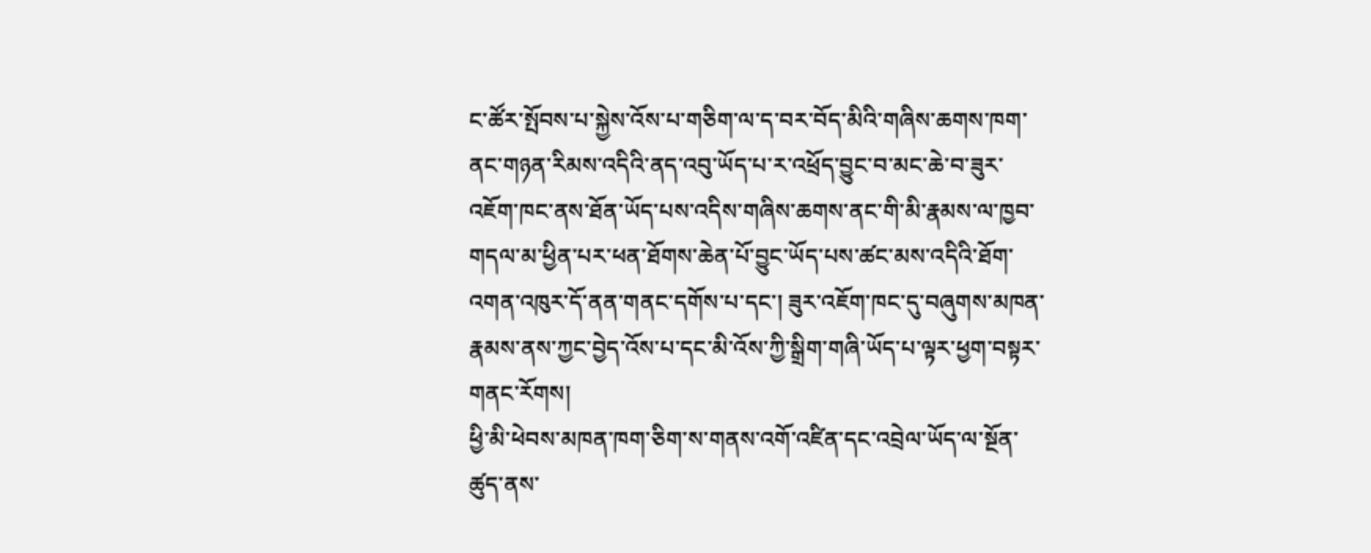ང་ཚོར་སྤོབས་པ་སྐྱེས་འོས་པ་གཅིག་ལ་ད་བར་བོད་མིའི་གཞིས་ཆགས་ཁག་ནང་གཉན་རིམས་འདིའི་ནད་འབུ་ཡོད་པ་ར་འཕྲོད་བྱུང་བ་མང་ཆེ་བ་ཟུར་འཇོག་ཁང་ནས་ཐོན་ཡོད་པས་འདིས་གཞིས་ཆགས་ནང་གི་མི་རྣམས་ལ་ཁྱབ་གདལ་མ་ཕྱིན་པར་ཕན་ཐོགས་ཆེན་པོ་བྱུང་ཡོད་པས་ཚང་མས་འདིའི་ཐོག་འགན་འཁུར་དོ་ནན་གནང་དགོས་པ་དང་། ཟུར་འཇོག་ཁང་དུ་བཞུགས་མཁན་རྣམས་ནས་ཀྱང་བྱེད་འོས་པ་དང་མི་འོས་ཀྱི་སྒྲིག་གཞི་ཡོད་པ་ལྟར་ཕྱག་བསྟར་གནང་རོགས།
ཕྱི་མི་ཕེབས་མཁན་ཁག་ཅིག་ས་གནས་འགོ་འཛིན་དང་འབྲེལ་ཡོད་ལ་སྔོན་ཚུད་ནས་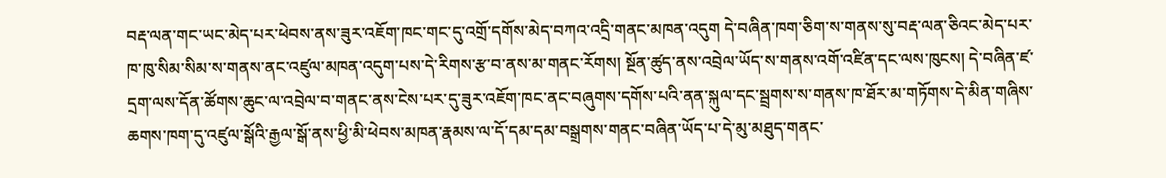བརྡ་ལན་གང་ཡང་མེད་པར་ཕེབས་ནས་ཟུར་འཇོག་ཁང་གང་དུ་འགྲོ་དགོས་མེད་བཀའ་འདྲི་གནང་མཁན་འདུག དེ་བཞིན་ཁག་ཅིག་ས་གནས་སུ་བརྡ་ལན་ཅིའང་མེད་པར་ཁ་ཁུ་སིམ་སིམ་ས་གནས་ནང་འཛུལ་མཁན་འདུག་པས་དེ་རིགས་རྩ་བ་ནས་མ་གནང་རོགས། སྔོན་ཚུད་ནས་འབྲེལ་ཡོད་ས་གནས་འགོ་འཛིན་དང་ལས་ཁུངས། དེ་བཞིན་ཛ་དྲག་ལས་དོན་ཚོགས་ཆུང་ལ་འབྲེལ་བ་གནང་ནས་ངེས་པར་དུ་ཟུར་འཇོག་ཁང་ནང་བཞུགས་དགོས་པའི་ནན་སྐུལ་དང་སྦྲགས་ས་གནས་ཁ་ཐོར་མ་གཏོགས་དེ་མིན་གཞིས་ཆགས་ཁག་དུ་འཛུལ་སྒོའི་རྒྱལ་སྒོ་ནས་ཕྱི་མི་ཕེབས་མཁན་རྣམས་ལ་དོ་དམ་དམ་བསྒྲགས་གནང་བཞིན་ཡོད་པ་དེ་མུ་མཐུད་གནང་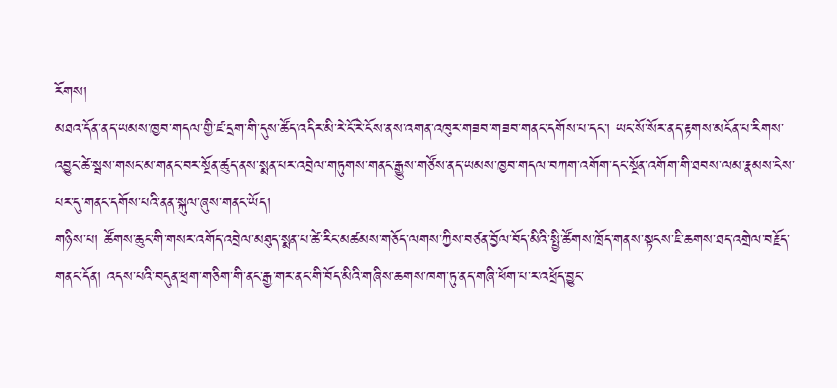རོགས།
མཐའ་དོན་ནད་ཡམས་ཁྱབ་གདལ་གྱི་ཛ་དྲག་གི་དུས་ཚོད་འདིར་མི་རེ་ངོ་རེ་ངོས་ནས་འགན་འཁུར་གཟབ་གཟབ་གནང་དགོས་པ་དང་། ཡང་སོ་སོར་ནད་རྟགས་མངོན་པ་རིགས་འབྱུང་ཚེ་སྦས་གསང་མ་གནང་བར་སྔོན་ཚུད་ནས་སྨན་པར་འབྲེལ་གཏུགས་གནང་རྒྱུས་གཙོས་ནད་ཡམས་ཁྱབ་གདལ་བཀག་འགོག་དང་སྔོན་འགོག་གི་ཐབས་ལམ་རྣམས་ངེས་པར་དུ་གནང་དགོས་པའི་ནན་སྐུལ་ཞུས་གནང་ཡོད།
གཉིས་པ། ཚོགས་ཆུང་གི་གསར་འགོད་འབྲེལ་མཐུད་སྨན་པ་ཚེ་རིང་མཚམས་གཅོད་ལགས་ཀྱིས་བཙན་བྱོལ་བོད་མིའི་སྤྱི་ཚོགས་ཁྲོད་གནས་སྟངས་ཇི་ཆགས་ཐད་འགྲེལ་བརྗོད་གནང་དོན། འདས་པའི་བདུན་ཕྲག་གཅིག་གི་ནང་རྒྱ་གར་ནང་གི་བོད་མིའི་གཞིས་ཆགས་ཁག་ཏུ་ནད་གཞི་ཕོག་པ་ར་འཕྲོད་བྱུང་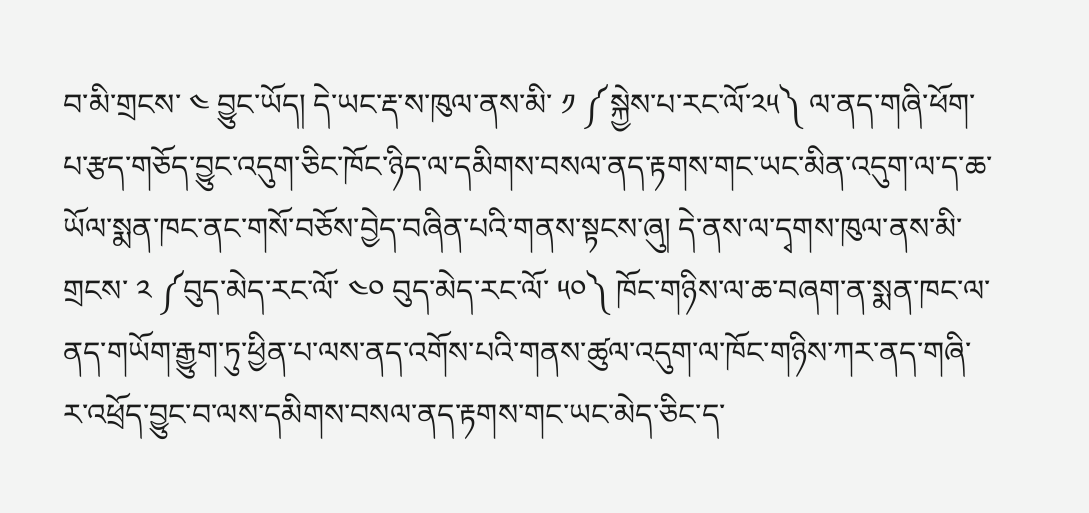བ་མི་གྲངས་ ༤ བྱུང་ཡོད། དེ་ཡང་རྡ་ས་ཁུལ་ནས་མི་ ༡ ༼སྐྱེས་པ་རང་ལོ་༢༥༽ ལ་ནད་གཞི་ཕོག་པ་རྩད་གཅོད་བྱུང་འདུག་ཅིང་ཁོང་ཉིད་ལ་དམིགས་བསལ་ནད་རྟགས་གང་ཡང་མིན་འདུག་ལ་ད་ཆ་ཡོལ་སྨན་ཁང་ནང་གསོ་བཅོས་བྱེད་བཞིན་པའི་གནས་སྟངས་ཞུ། དེ་ནས་ལ་དྭགས་ཁུལ་ནས་མི་གྲངས་ ༢ ༼བུད་མེད་རང་ལོ་ ༤༠ བུད་མེད་རང་ལོ་ ༥༠༽ ཁོང་གཉིས་ལ་ཆ་བཞག་ན་སྨན་ཁང་ལ་ནད་གཡོག་རྒྱུག་ཏུ་ཕྱིན་པ་ལས་ནད་འགོས་པའི་གནས་ཚུལ་འདུག་ལ་ཁོང་གཉིས་ཀར་ནད་གཞི་ར་འཕྲོད་བྱུང་བ་ལས་དམིགས་བསལ་ནད་རྟགས་གང་ཡང་མེད་ཅིང་ད་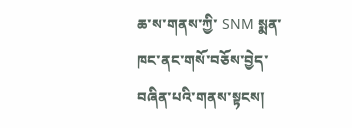ཆ་ས་གནས་ཀྱི་ SNM སྨན་ཁང་ནང་གསོ་བཅོས་བྱེད་བཞིན་པའི་གནས་སྟངས།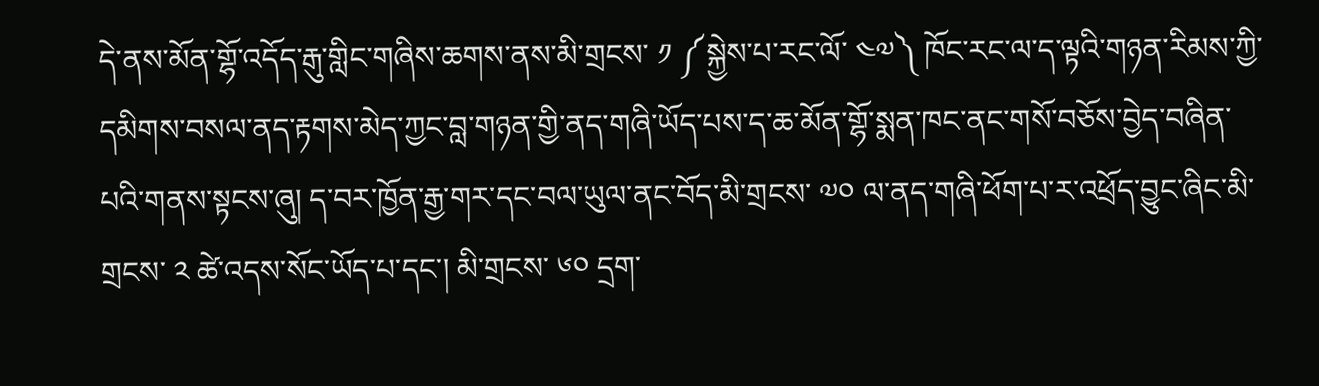དེ་ནས་མོན་གྷོ་འདོད་རྒུ་གླིང་གཞིས་ཆགས་ནས་མི་གྲངས་ ༡ ༼སྐྱེས་པ་རང་ལོ་ ༤༧༽ ཁོང་རང་ལ་ད་ལྟའི་གཉན་རིམས་ཀྱི་དམིགས་བསལ་ནད་རྟགས་མེད་ཀྱང་བླ་གཉན་གྱི་ནད་གཞི་ཡོད་པས་ད་ཆ་མོན་གྷོ་སྨན་ཁང་ནང་གསོ་བཅོས་བྱེད་བཞིན་པའི་གནས་སྟངས་ཞུ། ད་བར་ཁྱོན་རྒྱ་གར་དང་བལ་ཡུལ་ནང་བོད་མི་གྲངས་ ༧༠ ལ་ནད་གཞི་ཕོག་པ་ར་འཕྲོད་བྱུང་ཞིང་མི་གྲངས་ ༢ ཚེ་འདས་སོང་ཡོད་པ་དང་། མི་གྲངས་ ༦༠ དྲག་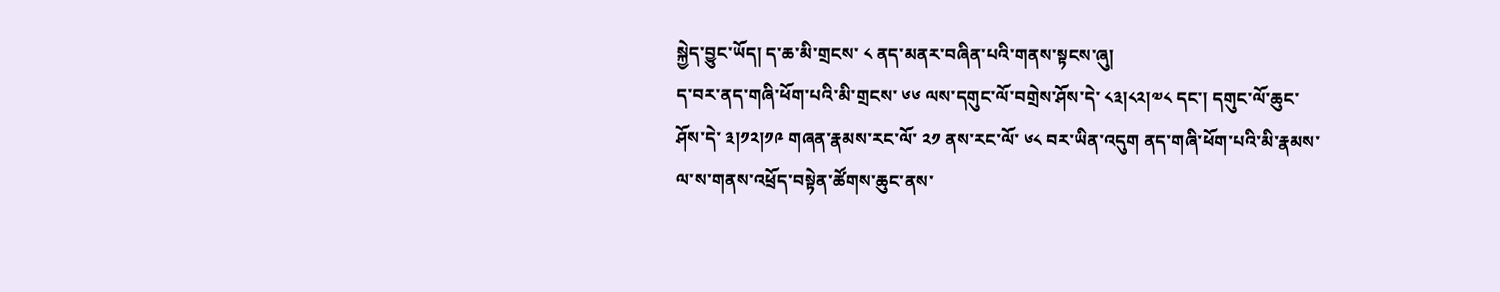སྐྱེད་བྱུང་ཡོད། ད་ཆ་མི་གྲངས་ ༨ ནད་མནར་བཞིན་པའི་གནས་སྟངས་ཞུ།
ད་བར་ནད་གཞི་ཕོག་པའི་མི་གྲངས་ ༦༦ ལས་དགུང་ལོ་བགྲེས་ཤོས་དེ་ ༨༣།༨༢།༧༨ དང་། དགུང་ལོ་ཆུང་ཤོས་དེ་ ༣།༡༢།༡༩ གཞན་རྣམས་རང་ལོ་ ༢༡ ནས་རང་ལོ་ ༦༨ བར་ཡིན་འདུག ནད་གཞི་ཕོག་པའི་མི་རྣམས་ལ་ས་གནས་འཕྲོད་བསྟེན་ཚོགས་ཆུང་ནས་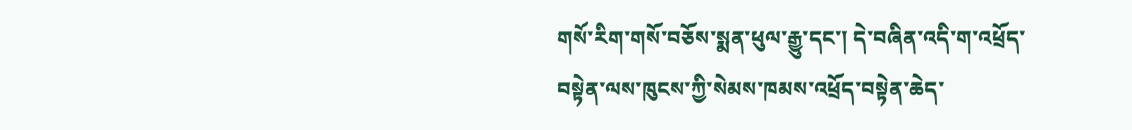གསོ་རིག་གསོ་བཅོས་སྨན་ཕུལ་རྒྱུ་དང་། དེ་བཞིན་འདི་ག་འཕྲོད་བསྟེན་ལས་ཁུངས་ཀྱི་སེམས་ཁམས་འཕྲོད་བསྟེན་ཆེད་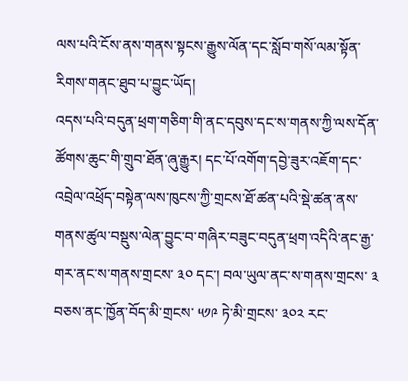ལས་པའི་ངོས་ནས་གནས་སྟངས་རྒྱུས་ལོན་དང་སློབ་གསོ་ལམ་སྟོན་རིགས་གནང་ཐུབ་པ་བྱུང་ཡོད།
འདས་པའི་བདུན་ཕྲག་གཅིག་གི་ནང་དབུས་དང་ས་གནས་ཀྱི་ལས་དོན་ཚོགས་ཆུང་གི་གྲུབ་ཐོན་ཞུ་རྒྱུར། དང་པོ་འགོག་དབྱེ་ཟུར་འཇོག་དང་འབྲེལ་འཕྲོད་བསྟེན་ལས་ཁུངས་ཀྱི་གྲངས་ཐོ་ཚན་པའི་སྡེ་ཚན་ནས་གནས་ཚུལ་བསྡུས་ལེན་བྱུང་བ་གཞིར་བཟུང་བདུན་ཕྲག་འདིའི་ནང་རྒྱ་གར་ནང་ས་གནས་གྲངས་ ༣༠ དང་། བལ་ཡུལ་ནང་ས་གནས་གྲངས་ ༣ བཅས་ནང་ཁྱོན་བོད་མི་གྲངས་ ༥༡༩ ཏེ་མི་གྲངས་ ༣༠༢ རང་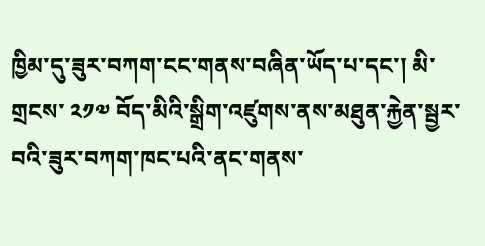ཁྱིམ་དུ་ཟུར་བཀག་ངང་གནས་བཞིན་ཡོད་པ་དང་། མི་གྲངས་ ༢༡༧ བོད་མིའི་སྒྲིག་འཛུགས་ནས་མཐུན་རྐྱེན་སྦྱར་བའི་ཟུར་བཀག་ཁང་པའི་ནང་གནས་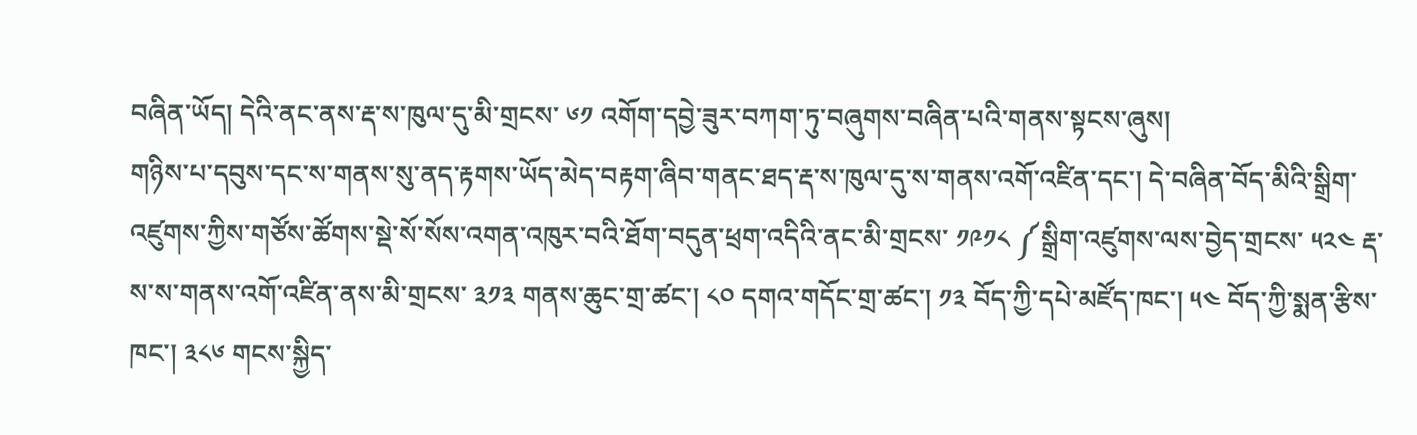བཞིན་ཡོད། དེའི་ནང་ནས་རྡ་ས་ཁུལ་དུ་མི་གྲངས་ ༦༡ འགོག་དབྱེ་ཟུར་བཀག་ཏུ་བཞུགས་བཞིན་པའི་གནས་སྟངས་ཞུས།
གཉིས་པ་དབུས་དང་ས་གནས་སུ་ནད་རྟགས་ཡོད་མེད་བརྟག་ཞིབ་གནང་ཐད་རྡ་ས་ཁུལ་དུ་ས་གནས་འགོ་འཛིན་དང་། དེ་བཞིན་བོད་མིའི་སྒྲིག་འཛུགས་ཀྱིས་གཙོས་ཚོགས་སྡེ་སོ་སོས་འགན་འཁུར་བའི་ཐོག་བདུན་ཕྲག་འདིའི་ནང་མི་གྲངས་ ༡༩༡༨ ༼སྒྲིག་འཛུགས་ལས་བྱེད་གྲངས་ ༥༢༤ རྡ་ས་ས་གནས་འགོ་འཛིན་ནས་མི་གྲངས་ ༣༡༣ གནས་ཆུང་གྲ་ཚང་། ༨༠ དགའ་གདོང་གྲ་ཚང་། ༡༣ བོད་ཀྱི་དཔེ་མཛོད་ཁང་། ༥༤ བོད་ཀྱི་སྨན་རྩིས་ཁང་། ༣༨༦ གངས་སྐྱིད་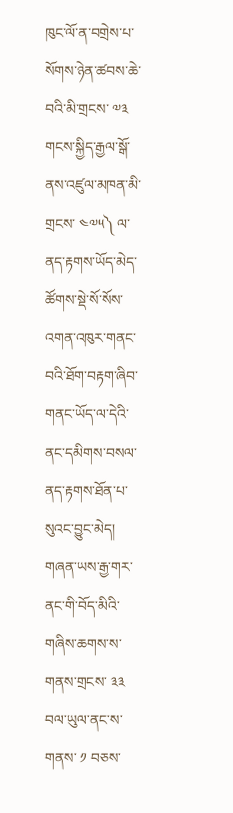ཁུང་ལོ་ན་བགྲེས་པ་སོགས་ཉེན་ཚབས་ཆེ་བའི་མི་གྲངས་ ༧༣ གངས་སྐྱིད་རྒྱལ་སྒོ་ནས་འཛུལ་མཁན་མི་གྲངས་ ༤༧༥༽ ལ་ནད་རྟགས་ཡོད་མེད་ཚོགས་སྡེ་སོ་སོས་འགན་འཁུར་གནང་བའི་ཐོག་བརྟག་ཞིབ་གནང་ཡོད་ལ་དེའི་ནང་དམིགས་བསལ་ནད་རྟགས་ཐོན་པ་སུའང་བྱུང་མེད།
གཞན་ཡས་རྒྱ་གར་ནང་གི་བོད་མིའི་གཞིས་ཆགས་ས་གནས་གྲངས་ ༣༣ བལ་ཡུལ་ནང་ས་གནས་ ༡ བཅས་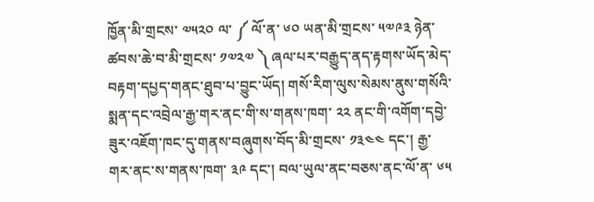ཁྱོན་མི་གྲངས་ ༧༥༢༠ ལ་ ༼ ལོ་ན་ ༦༠ ཡན་མི་གྲངས་ ༥༧༩༣ ཉེན་ཚབས་ཆེ་བ་མི་གྲངས་ ༡༧༢༧ ༽ ཞལ་པར་བརྒྱུད་ནད་རྟགས་ཡོད་མེད་བརྟག་དཔྱད་གནང་ཐུབ་པ་བྱུང་ཡོད། གསོ་རིག་ལུས་སེམས་ནུས་གསོའི་སྨན་དང་འབྲེལ་རྒྱ་གར་ནང་གི་ས་གནས་ཁག་ ༢༢ ནང་གི་འགོག་དབྱེ་ཟུར་འཇོག་ཁང་དུ་གནས་བཞུགས་བོད་མི་གྲངས་ ༡༣༤༤ དང་། རྒྱ་གར་ནང་ས་གནས་ཁག་ ༣༩ དང་། བལ་ཡུལ་ནང་བཅས་ནང་ལོ་ན་ ༦༥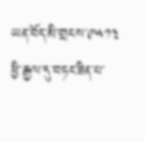ཡན་བོད་མི་གྲངས་༩༥༡༣ ཕྱི་རྒྱལ་དུ་བཏང་ཟིན་པ་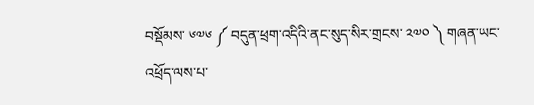བསྡོམས་ ༦༧༦ ༼ བདུན་ཕྲག་འདིའི་ནང་སུད་སིར་གྲངས་ ༢༧༠ ༽ གཞན་ཡང་འཕྲོད་ལས་པ་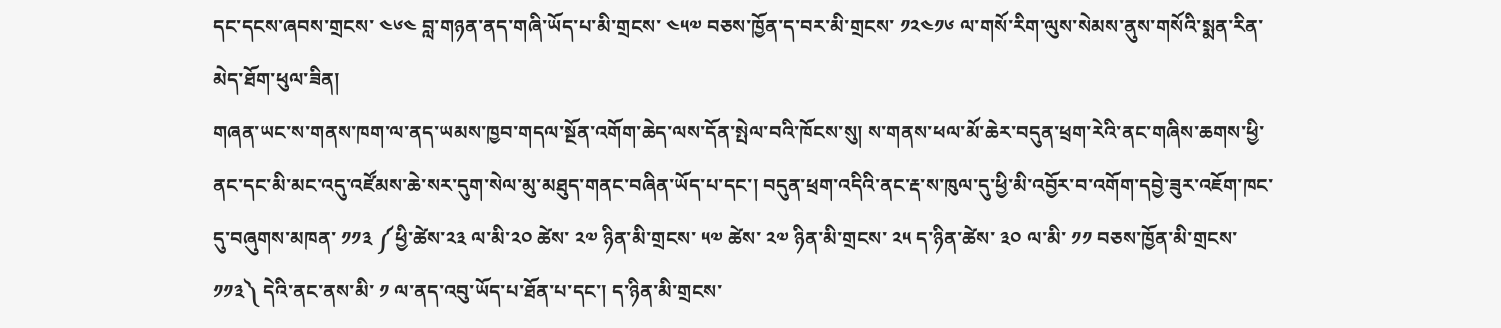དང་དངས་ཞབས་གྲངས་ ༤༦༤ བླ་གཉན་ནད་གཞི་ཡོད་པ་མི་གྲངས་ ༤༥༧ བཅས་ཁྱོན་ད་བར་མི་གྲངས་ ༡༢༤༡༦ ལ་གསོ་རིག་ལུས་སེམས་ནུས་གསོའི་སྨན་རིན་མེད་ཐོག་ཕུལ་ཟིན།
གཞན་ཡང་ས་གནས་ཁག་ལ་ནད་ཡམས་ཁྱབ་གདལ་སྔོན་འགོག་ཆེད་ལས་དོན་སྤེལ་བའི་ཁོངས་སུ། ས་གནས་ཕལ་མོ་ཆེར་བདུན་ཕྲག་རེའི་ནང་གཞིས་ཆགས་ཕྱི་ནང་དང་མི་མང་འདུ་འཛོམས་ཆེ་སར་དུག་སེལ་མུ་མཐུད་གནང་བཞིན་ཡོད་པ་དང་། བདུན་ཕྲག་འདིའི་ནང་རྡ་ས་ཁུལ་དུ་ཕྱི་མི་འབྱོར་བ་འགོག་དབྱེ་ཟུར་འཇོག་ཁང་དུ་བཞུགས་མཁན་ ༡༡༣ ༼ཕྱི་ཚེས་༢༣ ལ་མི་༢༠ ཚེས་ ༢༧ ཉིན་མི་གྲངས་ ༥༧ ཚེས་ ༢༧ ཉིན་མི་གྲངས་ ༢༥ ད་ཉིན་ཚེས་ ༣༠ ལ་མི་ ༡༡ བཅས་ཁྱོན་མི་གྲངས་ ༡༡༣༽ དེའི་ནང་ནས་མི་ ༡ ལ་ནད་འབུ་ཡོད་པ་ཐོན་པ་དང་། ད་ཉིན་མི་གྲངས་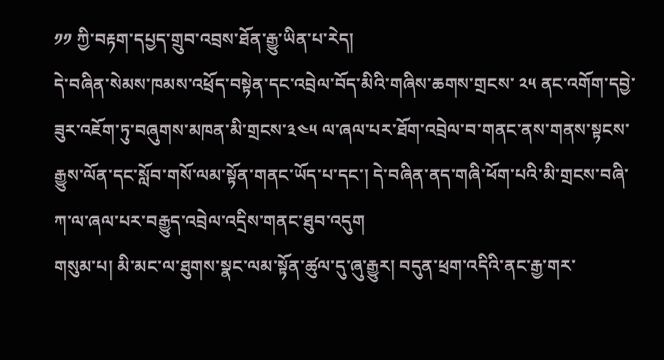༡༡ ཀྱི་བརྟག་དཔྱད་གྲུབ་འབྲས་ཐོན་རྒྱུ་ཡིན་པ་རེད།
དེ་བཞིན་སེམས་ཁམས་འཕྲོད་བསྟེན་དང་འབྲེལ་བོད་མིའི་གཞིས་ཆགས་གྲངས་ ༢༥ ནང་འགོག་དབྱེ་ཟུར་འཇོག་ཏུ་བཞུགས་མཁན་མི་གྲངས་༣༤༥ ལ་ཞལ་པར་ཐོག་འབྲེལ་བ་གནང་ནས་གནས་སྟངས་རྒྱུས་ལོན་དང་སློབ་གསོ་ལམ་སྟོན་གནང་ཡོད་པ་དང་། དེ་བཞིན་ནད་གཞི་ཕོག་པའི་མི་གྲངས་བཞི་ཀ་ལ་ཞལ་པར་བརྒྱུད་འབྲེལ་འདྲིས་གནང་ཐུབ་འདུག
གསུམ་པ། མི་མང་ལ་ཐུགས་སྣང་ལམ་སྟོན་ཚུལ་དུ་ཞུ་རྒྱུར། བདུན་ཕྲག་འདིའི་ནང་རྒྱ་གར་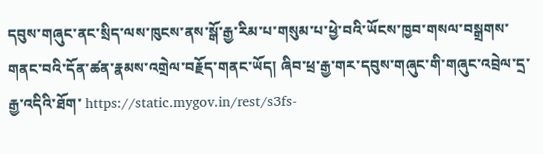དབུས་གཞུང་ནང་སྲིད་ལས་ཁུངས་ནས་སྒོ་རྒྱ་རིམ་པ་གསུམ་པ་ཕྱེ་བའི་ཡོངས་ཁྱབ་གསལ་བསྒྲགས་གནང་བའི་དོན་ཚན་རྣམས་འགྲེལ་བརྗོད་གནང་ཡོད། ཞིབ་ཕྲ་རྒྱ་གར་དབུས་གཞུང་གི་གཞུང་འབྲེལ་དྲ་རྒྱ་འདིའི་ཐོག་ https://static.mygov.in/rest/s3fs-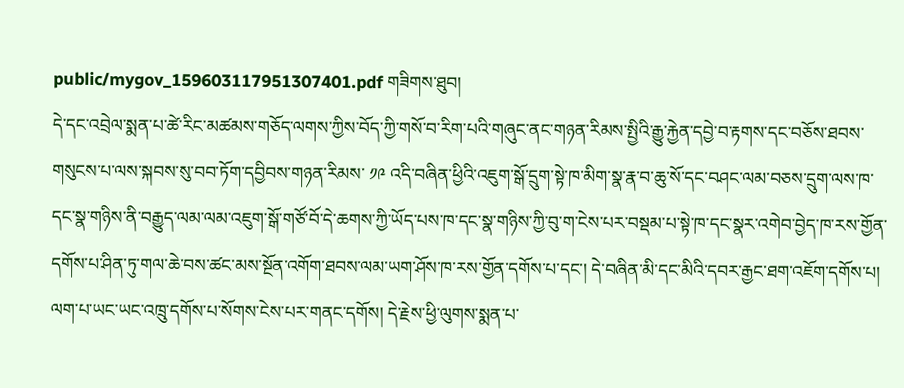public/mygov_159603117951307401.pdf གཟིགས་ཐུབ།
དེ་དང་འབྲེལ་སྨན་པ་ཚེ་རིང་མཚམས་གཅོད་ལགས་ཀྱིས་བོད་ཀྱི་གསོ་བ་རིག་པའི་གཞུང་ནང་གཉན་རིམས་སྤྱིའི་རྒྱུ་རྐྱེན་དབྱེ་བ་རྟགས་དང་བཅོས་ཐབས་གསུངས་པ་ལས་སྐབས་སུ་བབ་ཏོག་དབྱིབས་གཉན་རིམས་ ༡༩ འདི་བཞིན་ཕྱིའི་འཇུག་སྒོ་དྲུག་སྟེ་ཁ་མིག་སྣ་རྣ་བ་ཆུ་སོ་དང་བཤང་ལམ་བཅས་དྲུག་ལས་ཁ་དང་སྣ་གཉིས་ནི་བརྒྱུད་ལམ་ལམ་འཇུག་སྒོ་གཙོ་བོ་དེ་ཆགས་ཀྱི་ཡོད་པས་ཁ་དང་སྣ་གཉིས་ཀྱི་བུ་ག་ངེས་པར་བསྡམ་པ་སྟེ་ཁ་དང་སྣར་འགེབ་བྱེད་ཁ་རས་གྱོན་དགོས་པ་ཤིན་ཏུ་གལ་ཆེ་བས་ཚང་མས་སྔོན་འགོག་ཐབས་ལམ་ཡག་ཤོས་ཁ་རས་གྱོན་དགོས་པ་དང་། དེ་བཞིན་མི་དང་མིའི་དབར་རྒྱང་ཐག་འཇོག་དགོས་པ། ལག་པ་ཡང་ཡང་འཁྲུ་དགོས་པ་སོགས་ངེས་པར་གནང་དགོས། དེ་རྗེས་ཕྱི་ལུགས་སྨན་པ་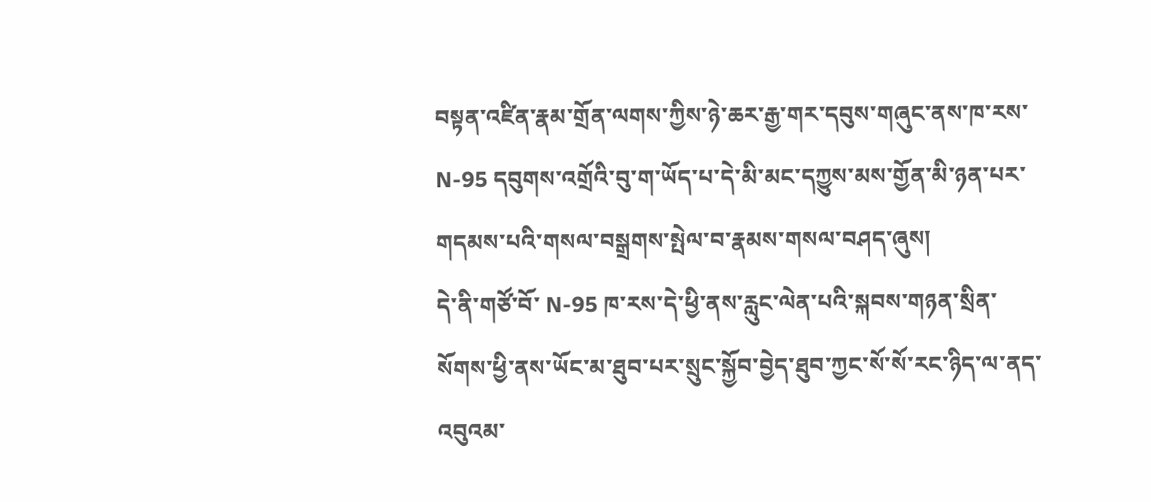བསྟན་འཛིན་རྣམ་གྲོན་ལགས་ཀྱིས་ཉེ་ཆར་རྒྱ་གར་དབུས་གཞུང་ནས་ཁ་རས་ N-95 དབུགས་འགྲོའི་བུ་ག་ཡོད་པ་དེ་མི་མང་དཀྱུས་མས་གྱོན་མི་ཉན་པར་གདམས་པའི་གསལ་བསྒྲགས་སྤེལ་བ་རྣམས་གསལ་བཤད་ཞུས།
དེ་ནི་གཙོ་བོ་ N-95 ཁ་རས་དེ་ཕྱི་ནས་རླུང་ལེན་པའི་སྐབས་གཉན་སྲིན་སོགས་ཕྱི་ནས་ཡོང་མ་ཐུབ་པར་སྲུང་སྐྱོབ་བྱེད་ཐུབ་ཀྱང་སོ་སོ་རང་ཉིད་ལ་ནད་འབུའམ་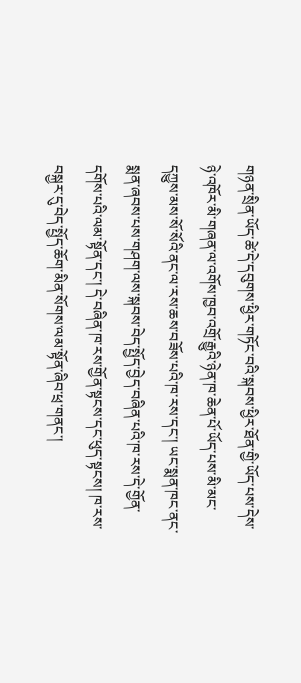གཉན་སྲིན་ཡོད་ཚེ་དེ་དབུགས་ཕྱིར་གཏོང་བའི་སྐབས་ཕྱིར་ཐོན་གྱི་ཡོད་པས་དེས་ཉེ་འཁོར་མི་གཞན་ལ་འགོས་ཁྱབ་འགྲོ་རྒྱུའི་ཉེན་ཁ་ཆེན་པོ་ཡོད་པས་མི་མང་དཀྱུས་མས་སོ་སོའི་ནང་ལ་རས་ཆས་བཟོས་པའི་ཁ་རས་དང་། ཡང་སྨན་ཁང་ནང་སྨན་ཞབས་པས་གཤག་ལས་སྐབས་བེད་སྤྱོད་བྱེད་བཞིན་པའི་ཁ་རས་དེ་གྱོན་དགོས་པའི་ལམ་སྟོན་དང་། དེ་བཞིན་ཁ་རས་གྱོན་སྟངས་དང་ཕུད་སྟངས། ཁ་རས་བསྐྱར་དུ་བེད་སྤྱོད་ཆོག་མིན་སོགས་ལམ་སྟོན་ཞིབ་ཕྲ་གནང་།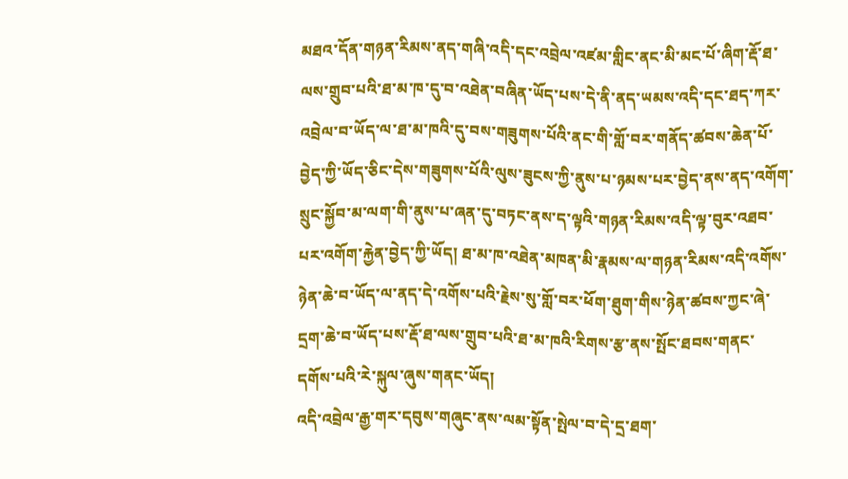མཐའ་དོན་གཉན་རིམས་ནད་གཞི་འདི་དང་འབྲེལ་འཛམ་གླིང་ནང་མི་མང་པོ་ཞིག་རྡོ་ཐ་ལས་གྲུབ་པའི་ཐ་མ་ཁ་དུ་བ་འཐེན་བཞིན་ཡོད་པས་དེ་ནི་ནད་ཡམས་འདི་དང་ཐད་ཀར་འབྲེལ་བ་ཡོད་ལ་ཐ་མ་ཁའི་དུ་བས་གཟུགས་པོའི་ནང་གི་གློ་བར་གནོད་ཚབས་ཆེན་པོ་བྱེད་ཀྱི་ཡོད་ཅིང་དེས་གཟུགས་པོའི་ལུས་ཟུངས་ཀྱི་ནུས་པ་ཉམས་པར་བྱེད་ནས་ནད་འགོག་སྲུང་སྐྱོབ་མ་ལག་གི་ནུས་པ་ཞན་དུ་བཏང་ནས་ད་ལྟའི་གཉན་རིམས་འདི་ལྟ་བུར་འཐབ་པར་འགོག་རྐྱེན་བྱེད་ཀྱི་ཡོད། ཐ་མ་ཁ་འཐེན་མཁན་མི་རྣམས་ལ་གཉན་རིམས་འདི་འགོས་ཉེན་ཆེ་བ་ཡོད་ལ་ནད་དེ་འགོས་པའི་རྗེས་སུ་གློ་བར་ཕོག་ཐུག་གིས་ཉེན་ཚབས་ཀྱང་ཞེ་དྲག་ཆེ་བ་ཡོད་པས་རྡོ་ཐ་ལས་གྲུབ་པའི་ཐ་མ་ཁའི་རིགས་རྩ་ནས་སྤོང་ཐབས་གནང་དགོས་པའི་རེ་སྐུལ་ཞུས་གནང་ཡོད།
འདི་འབྲེལ་རྒྱ་གར་དབུས་གཞུང་ནས་ལམ་སྟོན་སྤེལ་བ་དེ་དྲ་ཐག་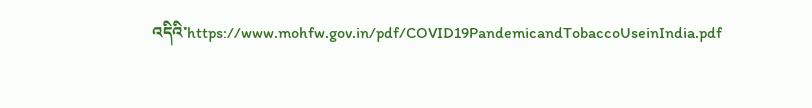འདིའི་https://www.mohfw.gov.in/pdf/COVID19PandemicandTobaccoUseinIndia.pdf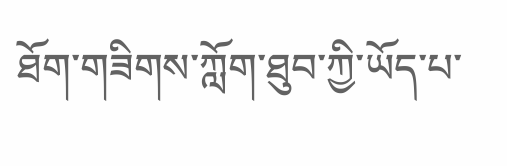ཐོག་གཟིགས་ཀློག་ཐུབ་ཀྱི་ཡོད་པ་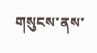གསུངས་ནས་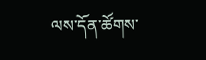ལས་དོན་ཚོགས་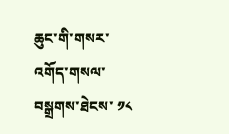ཆུང་གི་གསར་འགོད་གསལ་བསྒྲགས་ཐེངས་ ༡༨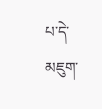པ་དེ་མཇུག་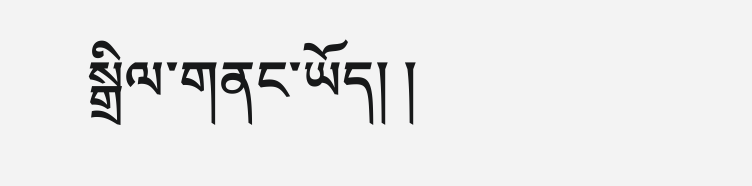སྒྲིལ་གནང་ཡོད། །